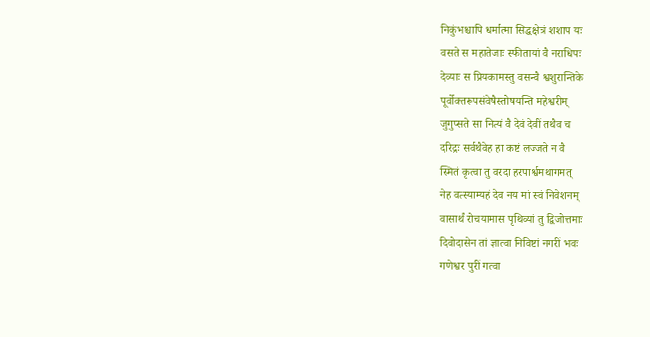निकुंभश्चापि धर्मात्मा सिद्धक्षेत्रं शशाप यः
वसते स महातेजाः स्फीतायां वै नराधिपः
देव्याः स प्रियकामस्तु वसन्वै श्वशुरान्तिके
पूर्वोक्तरूपसंवेषैस्तोषयन्ति महेश्वरीम्
जुगुप्सते सा नित्यं वै देवं देवीं तथैव च
दरिद्रः सर्वथैवेह हा कष्टं लज्जते न वै
स्मितं कृत्वा तु वरदा हरपार्श्वमथागमत्
नेह वत्स्याम्यहं देव नय मां स्वं निवेशनम्
वासार्थं रोचयामास पृथिव्यां तु द्विजोत्तमाः
दिवोदासेन तां ज्ञात्वा निविष्टां नगरीं भवः
गणेश्वर पुरीं गत्वा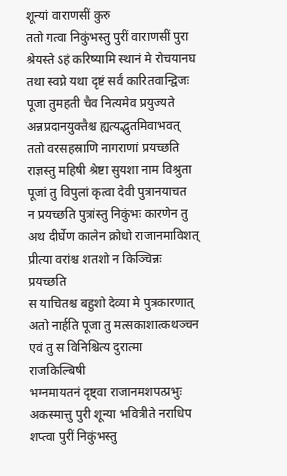शून्यां वाराणसीं कुरु
ततो गत्वा निकुंभस्तु पुरीं वाराणसीं पुरा
श्रेयस्ते ऽहं करिष्यामि स्थानं मे रोचयानघ
तथा स्वप्ने यथा दृष्टं सर्वं कारितवान्द्विजः
पूजा तुमहती चैव नित्यमेव प्रयुज्यते
अन्नप्रदानयुक्तैश्च ह्यत्यद्भुतमिवाभवत्
ततो वरसहस्राणि नागराणां प्रयच्छति
राज्ञस्तु महिषी श्रेष्टा सुयशा नाम विश्रुता
पूजां तु विपुलां कृत्वा देवी पुत्रानयाचत
न प्रयच्छति पुत्रांस्तु निकुंभः कारणेन तु
अथ दीर्घेण कालेन क्रोधो राजानमाविशत्
प्रीत्या वरांश्च शतशो न किञ्चिन्नः प्रयच्छति
स याचितश्च बहुशो देव्या मे पुत्रकारणात्
अतो नार्हति पूजा तु मत्सकाशात्कथञ्चन
एवं तु स विनिश्चित्य दुरात्मा राजकिल्बिषी
भग्नमायतनं दृष्ट्वा राजानमशपत्प्रभुः
अकस्मात्तु पुरी शून्या भवित्रीते नराधिप
शप्त्वा पुरीं निकुंभस्तु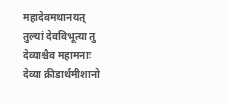महादेवमथानयत्
तुल्यां देवविभूत्या तु देव्याश्चैव महामनाः
देव्या क्रीडार्थमीशानो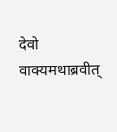देवो वाक्यमथाब्रवीत्